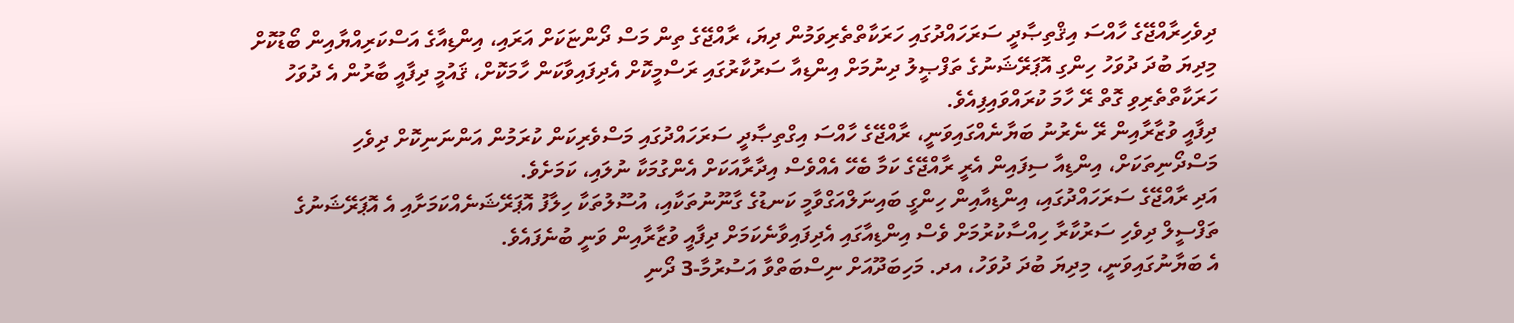ދިވެހިރާއްޖޭގެ ހާއްސަ އިޤްތިޞާދީ ސަރަހައްދުގައި ހަރަކާތްތެރިވަމުން ދިޔަ، ރާއްޖޭގެ ތިން މަސް ދޯންޏަކަށް އަރައި، އިންޑިއާގެ އަސްކަރިއްޔާއިން ބޯޑުކޮށް މިދިޔަ ބުދަ ދުވަހު ހިންގި އޮޕަރޭޝަނުގެ ތަފްޞީލު ދިނުމަށް އިންޑިއާ ސަރުކާރުގައި ރަސްމީކޮށް އެދިފައިވާކަން ހާމަކޮށް، ޤައުމީ ދިފާއީ ބާރުން އެ ދުވަހު ހަރަކާތްތެރިވި ގޮތް ރޭ ހާމަ ކުރައްވައިފިއެވެ.
ދިފާއީ ވުޒާރާއިން ރޭ ނެރުނު ބަޔާނެއްގައިވަނީ، ރާއްޖޭގެ ހާއްސަ އިގްތިޞާދީ ސަރަހައްދުގައި މަސްވެރިކަން ކުރަމުން އަންނަނިކޮށް ދިވެހި މަސްދޯނިތަކަށް، އިންޑިއާ ސިފައިން އެރީ ރާއްޖޭގެ ކަމާ ބެހޭ އެއްވެސް އިދާރާއަކަށް އެންގުމަކާ ނުލައި، ކަމަށެވެ.
އަދި ރާއްޖޭގެ ސަރަހައްދުގައި، އިންޑިއާއިން ހިންގީ ބައިނަލްއަގްވާމީ ކަނޑުގެ ގާނޫނުތަކާއި، އުސޫލުތަކާ ހިލާފު އޮޕަރޭޝަނެއްކަމަށާއި އެ އޮޕަރޭޝަނުގެ ތަފްސީލް ދިވެހި ސަރުކާރާ ހިއްސާކުރުމަށް ވެސް އިންޑިއާގައި އެދިފައިވާނެކަމަށް ދިފާއީ ވުޒާރާއިން ވަނީ ބުނެފައެވެ.
އެ ބަޔާނުގައިވަނީ، މިދިޔަ ބުދަ ދުވަހު، އދ. މަހިބަދޫއަށް ނިސްބަތްވާ އަސުރުމާ-3 ދޯނި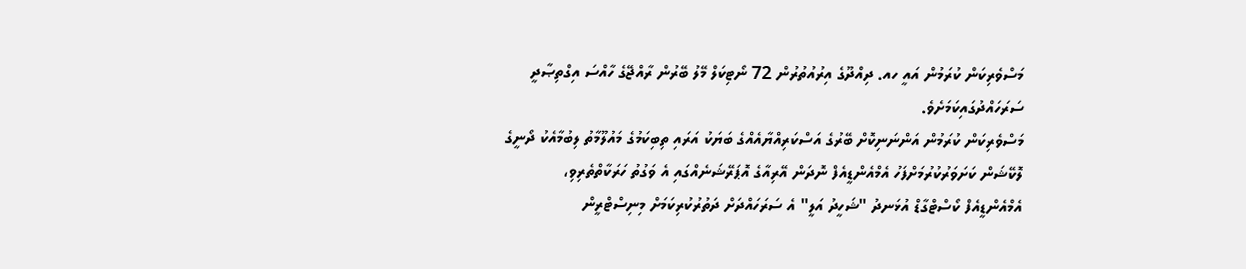މަސްވެރިކަން ކުރަމުން އައީ ހއ. ދިއްދޫގެ އިރުއުތުރުން 72 ނޯޓިކަލް މޭލު ބޭރުން ރާއްޖޭގެ ހާއްސަ އިގްތިޞާދީ ސަރަހައްދުގައިކަމަށެވެ.
މަސްވެރިކަން ކުރަމުން އަންނަނިކޮށް ބޭރުގެ އަސްކަރިއްޔާއެއްގެ ބަޔަކު އަރައި ތިބިކަމުގެ މައުލޫމާތު ލިބުމާއެކު ދޯނީގެ ލޮކޭޝަން ކަށަވަރުކުރުމަށްފަހު އެމްއެންޑީއެފް ނޮދަން އޭރިއާގެ އޮޕަރޭޝަނެއްގައި އެ ވަގުތު ހަރަކާތްތެރިވި، އެމްއެންޑީއެފް ކޯސްޓްގާޑް އުޅަނދު "ޝަހީދު އަލީ" އެ ސަރަހައްދަށް ދަތުރުކުރިކަމަށް މިނިސްޓްރީން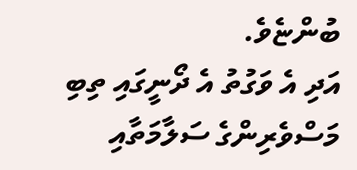ބުންޏެވެ.
އަދި އެ ވަގުތު އެ ދޯނީގައި ތިބި މަސްވެރިންގެ ސަލާމަތާއި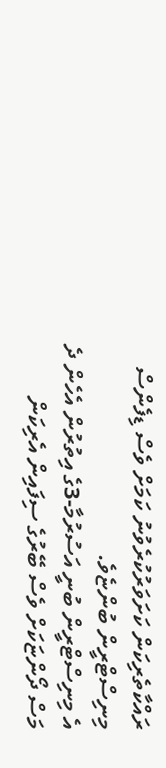ރައްކާތެރިކަން ކަށަވަރުކުރެވުނު ކަމަށް ވެސް ޑިފެންސް މިނިސްޓްރީން ބުންޏެވެ.
އެ މިނިސްޓްރީން ބުނީ އަސުރުމާ-3ގެ އިތުރުން އެހެން ދެ މަސް ދޯންޏަކަށް ވެސް ބޭރުގެ ސިފައިން އެރިކަން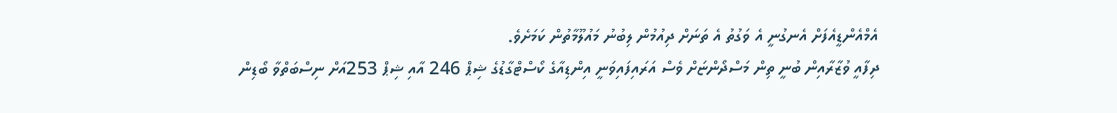އެމްއެންޑީއެފަށް އެނގުނީ އެ ވަގުތު އެ ތަނަށް ދިއުމުން ލިބުނު މައުލޫމާތުން ކަމަށެވެ.
ދިފާއީ ވުޒާރާއިން ބުނީ ތިން މަސްދޯންޏަށް ވެސް އަރައިފައިވަނީ އިންޑިއާގެ ކޯސްޓްގާޑުގެ ޝިޕް 246 އާއި ޝިޕް 253އަށް ނިސްބަތްވާ ބޯޑިން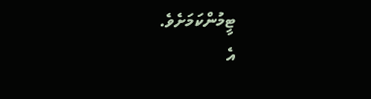ޓީމުންކަމަށެވެ.
އެ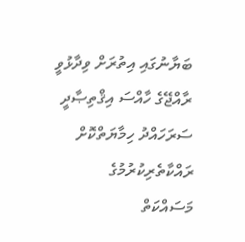ބަޔާނުގައި އިތުރަށް ވިދާޅުވީ ރާއްޖޭގެ ހާއްސަ އިޤްތިޞާދީ ސަރަހައްދު ހިމާޔަތްކޮށް ރައްކާތެރިކުރުމުގެ މަސައްކަތް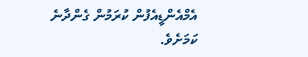އެމްއެންޑީއެފުން ކުރަމުން ގެންދާނެ ކަމަށެވެ.